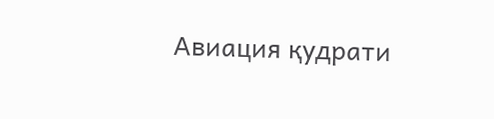Авиация қудрати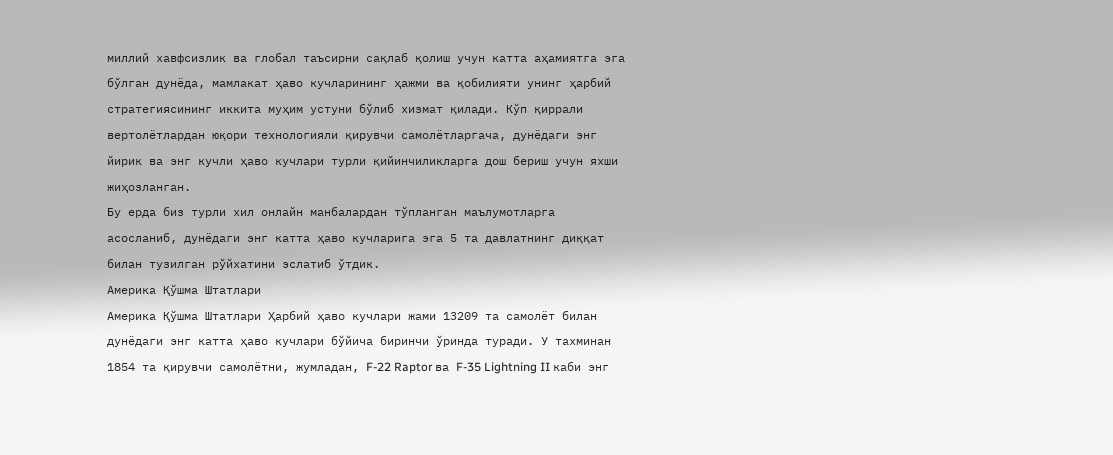миллий хавфсизлик ва глобал таъсирни сақлаб қолиш учун катта аҳамиятга эга бўлган дунёда, мамлакат ҳаво кучларининг ҳажми ва қобилияти унинг ҳарбий стратегиясининг иккита муҳим устуни бўлиб хизмат қилади. Кўп қиррали вертолётлардан юқори технологияли қирувчи самолётларгача, дунёдаги энг йирик ва энг кучли ҳаво кучлари турли қийинчиликларга дош бериш учун яхши жиҳозланган.
Бу ерда биз турли хил онлайн манбалардан тўпланган маълумотларга асосланиб, дунёдаги энг катта ҳаво кучларига эга 5 та давлатнинг диққат билан тузилган рўйхатини эслатиб ўтдик.
Америка Қўшма Штатлари
Америка Қўшма Штатлари Ҳарбий ҳаво кучлари жами 13209 та самолёт билан дунёдаги энг катта ҳаво кучлари бўйича биринчи ўринда туради. У тахминан 1854 та қирувчи самолётни, жумладан, F-22 Raptor ва F-35 Lightning II каби энг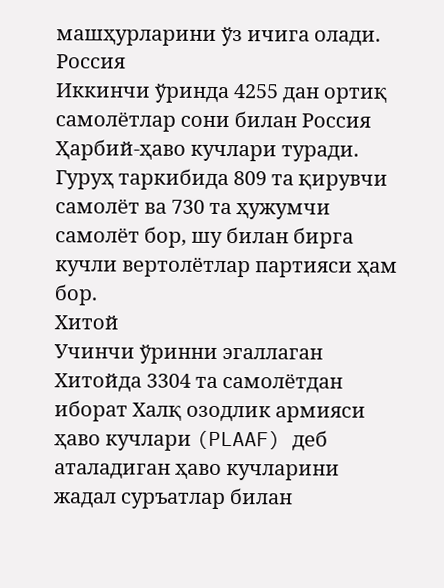машҳурларини ўз ичига олади.
Россия
Иккинчи ўринда 4255 дан ортиқ самолётлар сони билан Россия Ҳарбий-ҳаво кучлари туради. Гуруҳ таркибида 809 та қирувчи самолёт ва 730 та ҳужумчи самолёт бор, шу билан бирга кучли вертолётлар партияси ҳам бор.
Хитой
Учинчи ўринни эгаллаган Хитойда 3304 та самолётдан иборат Халқ озодлик армияси ҳаво кучлари (PLAAF) деб аталадиган ҳаво кучларини жадал суръатлар билан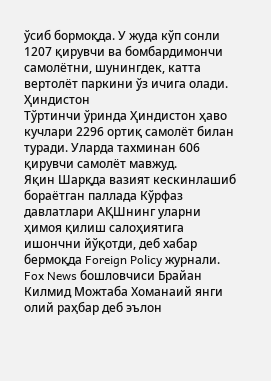ўсиб бормоқда. У жуда кўп сонли 1207 қирувчи ва бомбардимончи самолётни, шунингдек, катта вертолёт паркини ўз ичига олади.
Ҳиндистон
Тўртинчи ўринда Ҳиндистон ҳаво кучлари 2296 ортиқ самолёт билан туради. Уларда тахминан 606 қирувчи самолёт мавжуд.
Яқин Шарқда вазият кескинлашиб бораётган паллада Кўрфаз давлатлари АҚШнинг уларни ҳимоя қилиш салоҳиятига ишончни йўқотди, деб хабар бермоқда Foreign Policy журнали.
Fox News бошловчиси Брайан Килмид Можтаба Хоманаий янги олий раҳбар деб эълон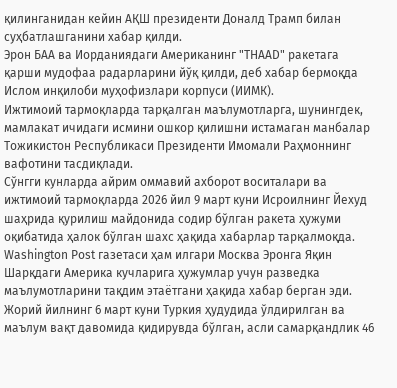қилинганидан кейин АҚШ президенти Доналд Трамп билан суҳбатлашганини хабар қилди.
Эрон БАА ва Иорданиядаги Американинг "THAAD" ракетага қарши мудофаа радарларини йўқ қилди, деб хабар бермоқда Ислом инқилоби муҳофизлари корпуси (ИИМК).
Ижтимоий тармоқларда тарқалган маълумотларга, шунингдек, мамлакат ичидаги исмини ошкор қилишни истамаган манбалар Тожикистон Республикаси Президенти Имомали Раҳмоннинг вафотини тасдиқлади.
Сўнгги кунларда айрим оммавий ахборот воситалари ва ижтимоий тармоқларда 2026 йил 9 март куни Исроилнинг Йехуд шаҳрида қурилиш майдонида содир бўлган ракета ҳужуми оқибатида ҳалок бўлган шахс ҳақида хабарлар тарқалмоқда.
Washington Post газетаси ҳам илгари Москва Эронга Яқин Шарқдаги Америка кучларига ҳужумлар учун разведка маълумотларини тақдим этаётгани ҳақида хабар берган эди.
Жорий йилнинг 6 март куни Туркия ҳудудида ўлдирилган ва маълум вақт давомида қидирувда бўлган, асли самарқандлик 46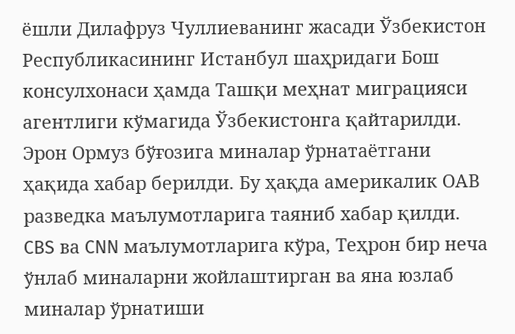ёшли Дилафруз Чуллиеванинг жасади Ўзбекистон Республикасининг Истанбул шаҳридаги Бош консулхонаси ҳамда Ташқи меҳнат миграцияси агентлиги кўмагида Ўзбекистонга қайтарилди.
Эрон Ормуз бўғозига миналар ўрнатаётгани ҳақида хабар берилди. Бу ҳақда америкалик ОАВ разведка маълумотларига таяниб хабар қилди. CBS ва CNN маълумотларига кўра, Теҳрон бир неча ўнлаб миналарни жойлаштирган ва яна юзлаб миналар ўрнатиши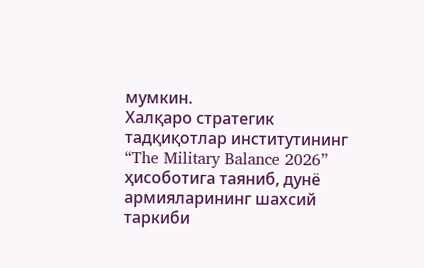мумкин.
Халқаро стратегик тадқиқотлар институтининг “The Military Balance 2026” ҳисоботига таяниб, дунё армияларининг шахсий таркиби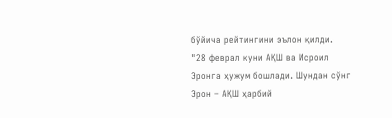бўйича рейтингини эълон қилди.
"28 феврал куни АҚШ ва Исроил Эронга ҳужум бошлади. Шундан сўнг Эрон – АҚШ ҳарбий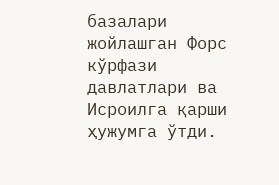базалари жойлашган Форс кўрфази давлатлари ва Исроилга қарши ҳужумга ўтди.